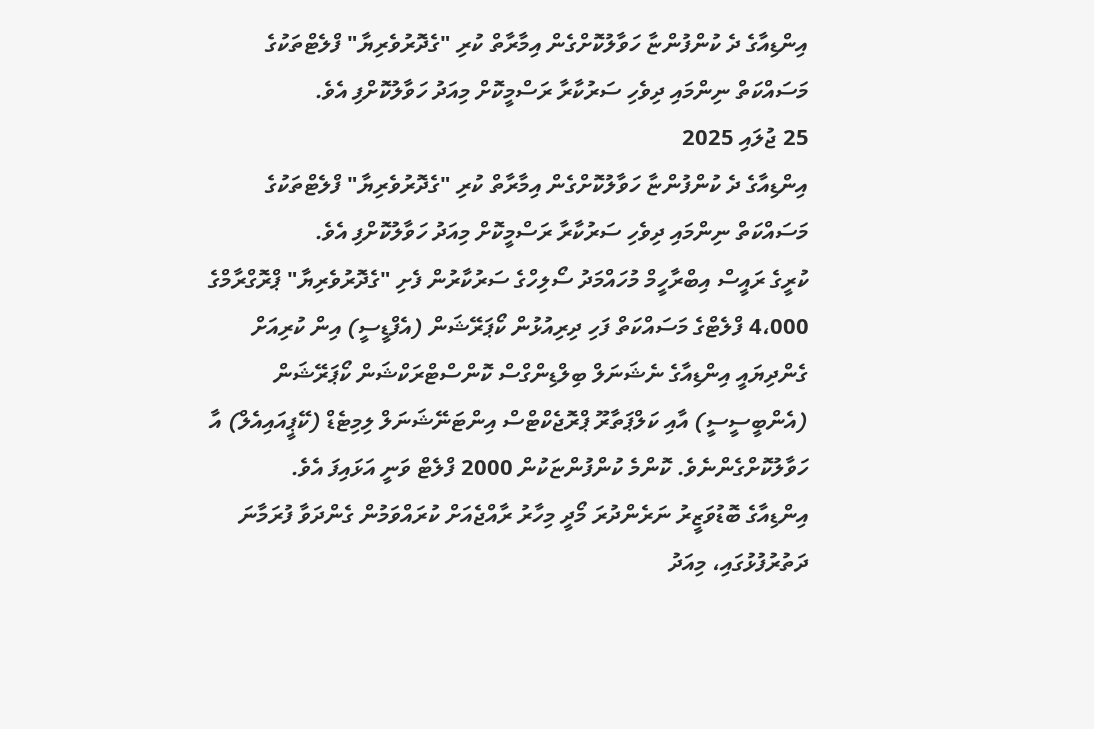އިންޑިއާގެ ދެ ކުންފުންޏާ ހަވާލުކޮށްގެން އިމާރާތް ކުރި "ގެދޮރުވެރިޔާ" ފްލެޓްތަކުގެ މަސައްކަތް ނިންމައި ދިވެހި ސަރުކާރާ ރަސްމީކޮށް މިއަދު ހަވާލުކޮށްފި އެވެ.
25 ޖުލައި 2025
އިންޑިއާގެ ދެ ކުންފުންޏާ ހަވާލުކޮށްގެން އިމާރާތް ކުރި "ގެދޮރުވެރިޔާ" ފްލެޓްތަކުގެ މަސައްކަތް ނިންމައި ދިވެހި ސަރުކާރާ ރަސްމީކޮށް މިއަދު ހަވާލުކޮށްފި އެވެ.
ކުރީގެ ރައީސް އިބްރާހީމް މުހައްމަދު ސޯލިހްގެ ސަރުކާރުން ފެށި "ގެދޮރުވެރިޔާ" ޕްރޮގްރާމްގެ 4،000 ފްލެޓްގެ މަސައްކަތް ފަހި ދިރިއުޅުން ކޯޕަރޭޝަން (އެފްޑީސީ) އިން ކުރިއަށް ގެންދިޔައީ އިންޑިއާގެ ނެޝަނަލް ބިލްޑިންގްސް ކޮންސްޓްރަކްޝަން ކޯޕަރޭޝަން (އެންބީސީސީ) އާއި ކަލްޕަތާރޫ ޕްރޮޖެކްޓްސް އިންޓަނޭޝަނަލް ލިމިޓެޑް (ކޭޕީއައިއެލް) އާ ހަވާލުކޮށްގެންނެވެ. ކޮންމެ ކުންފުންޏަކުން 2000 ފްލެޓް ވަނީ އަޅައިފަ އެވެ.
އިންޑިއާގެ ބޮޑުވަޒީރު ނަރެންދުރަ މޯދީ މިހާރު ރާއްޖެއަށް ކުރައްވަމުން ގެންދަވާ ފުރަމާނަ ދަތުރުފުޅުގައި، މިއަދު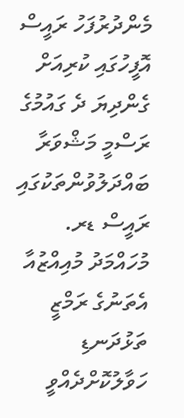މެންދުރުފަހު ރައީސް އޮފީހުގައި ކުރިއަށް ގެންދިޔަ ދެ ގައުމުގެ ރަސްމީ މަޝްވަރާ ބައްދަލުވުންތަކުގައި ރައީސް ޑރ. މުހައްމަދު މުއިއްޒުއާ އެތަނުގެ ރަމްޒީ ތަޅުދަނޑި ހަވާލުކޮށްދެއްވީ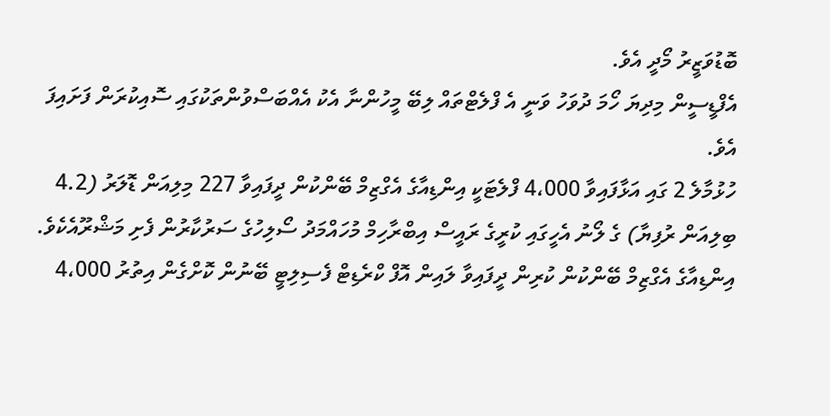ބޮޑުވަޒީރު މޯދީ އެވެ.
އެފްޑީސީން މިދިޔަ ހޯމަ ދުވަހު ވަނީ އެ ފްލެޓްތައް ލިބޭ މީހުންނާ އެކު އެއްބަސްވުންތަކުގައި ސޮއިކުރަން ފަށައިފަ އެވެ.
ހުޅުމާލެ 2 ގައި އަޅާފައިވާ 4،000 ފްލެޓަކީ އިންޑިއާގެ އެގްޒިމް ބޭންކުން ދީފައިވާ 227 މިލިއަން ޑޮލަރު (4.2 ބިލިއަން ރުފިޔާ) ގެ ލޯނު އެހީގައި ކުރީގެ ރައީސް އިބްރާހިމް މުހައްމަދު ސޯލިހުގެ ސަރުކާރުން ފެށި މަޝްރޫއެކެވެ.
އިންޑިއާގެ އެގްޒިމް ބޭންކުން ކުރިން ދީފައިވާ ލައިން އޮފް ކްރެޑިޓް ފެސިލިޓީ ބޭނުން ކޮށްގެން އިތުރު 4،000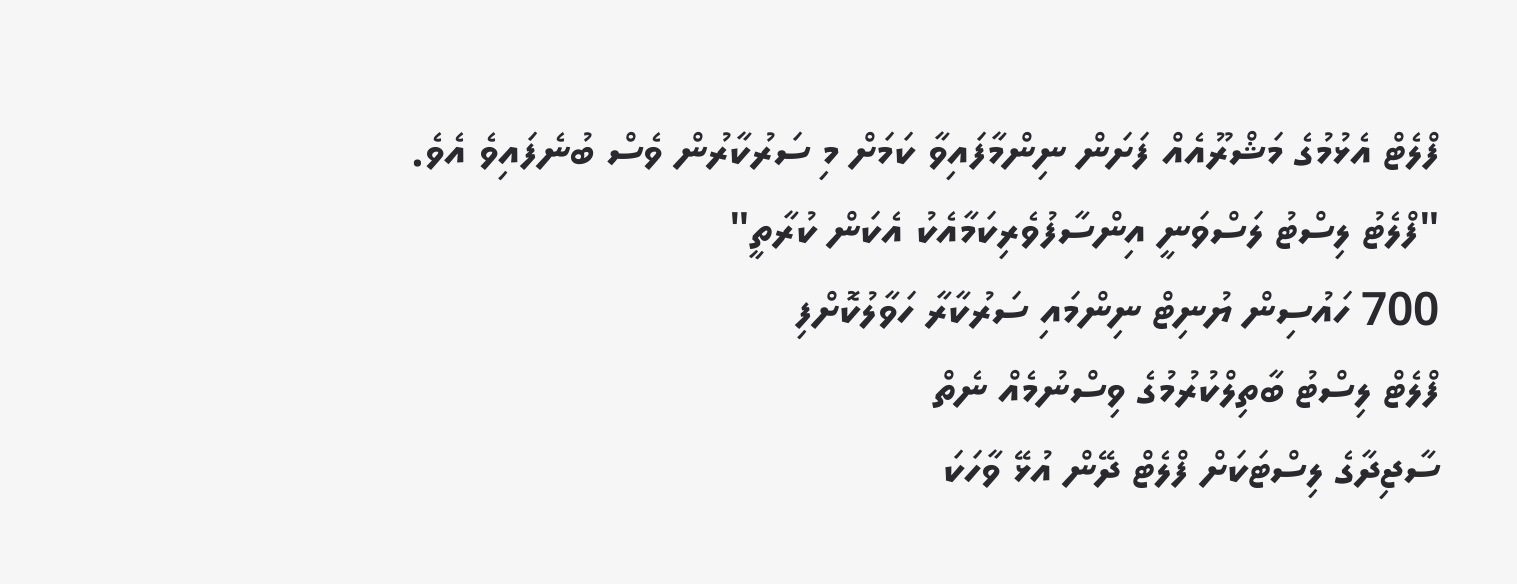ފްލެޓް އެޅުމުގެ މަޝްރޫއެއް ފަށަން ނިންމާފައިވާ ކަމަށް މި ސަރުކާރުން ވެސް ބުނެފައިވެ އެވެ.
"ފްލެޓު ލިސްޓު ލަސްވަނީ އިންސާފުވެރިކަމާއެކު އެކަން ކުރާތީ"
700 ހައުސިން ޔުނިޓް ނިންމައި ސަރުކާރާ ހަވާލުކޮށްފި
ފްލެޓް ލިސްޓު ބާތިލްކުރުމުގެ ވިސްނުމެއް ނެތް
ސާޖިދާގެ ލިސްޓަކަށް ފްލެޓް ދޭން އުޅޭ ވާހަކަ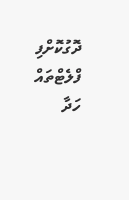ދޮގުކޮށްފި
ފްލެޓްތައް ހަދާ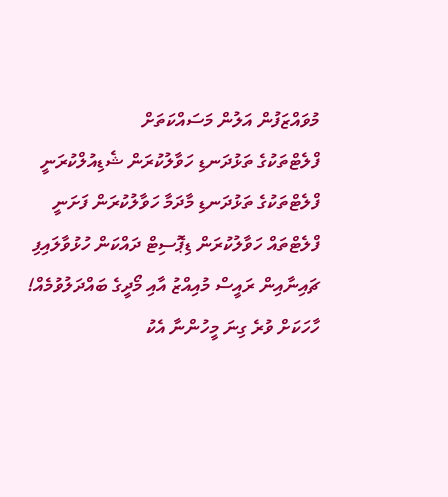މުވައްޒަފުން އަލުން މަސައްކަތަށް
ފްލެޓްތަކުގެ ތަޅުދަނޑި ހަވާލުކުރަން ޝެޑިއުލްކުރަނީ
ފްލެޓްތަކުގެ ތަޅުދަނޑި މާދަމާ ހަވާލުކުރަން ފަށަނީ
ފްލެޓްތައް ހަވާލުކުރަން ޑިޕޮސިޓް ދައްކަން ހުޅުވާލައިފި
ޗައިނާއިން ރައީސް މުއިއްޒު އާއި މޯދީގެ ބައްދަލުވުމެއް!
ހާހަކަށް ވުރެ ގިނަ މީހުންނާ އެކު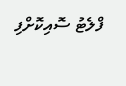ފްލެޓު ސޮއިކޮށްފި